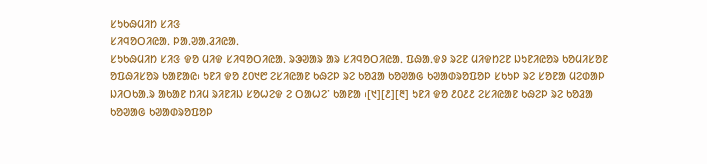ᱥᱩᱠᱷᱢᱤᱴ ᱥᱤᱝ
ᱥᱤᱧᱚᱛᱤᱭᱟᱹ ᱞᱟᱹᱣᱟᱹᱲᱤᱭᱟᱹ
ᱥᱩᱠᱷᱢᱤᱴ ᱥᱤᱝ ᱫᱚ ᱢᱤᱫ ᱥᱤᱧᱚᱛᱤᱭᱟᱹ ᱨᱳᱣᱟᱨ ᱟᱨ ᱥᱤᱧᱚᱛᱤᱭᱟᱹ ᱯᱷᱟᱹᱫᱽ ᱨᱮᱱ ᱢᱤᱫᱴᱮᱱ ᱡᱩᱱᱤᱭᱚᱨ ᱠᱚᱢᱤᱥᱚᱱ ᱚᱯᱷᱤᱥᱚᱨ ᱠᱟᱱᱟᱭ᱾ ᱩᱱᱤ ᱫᱚ ᱒᱐᱑᱘ ᱮᱥᱤᱭᱟᱱ ᱠᱷᱮᱞ ᱨᱮ ᱠᱚᱲᱟ ᱠᱚᱣᱟᱜ ᱠᱣᱟᱰᱨᱚᱯᱚᱞ ᱥᱠᱩᱞ ᱨᱮ ᱥᱚᱱᱟ ᱢᱮᱰᱟᱞ ᱡᱤᱛᱠᱟᱹᱨ ᱟᱠᱟᱱ ᱴᱤᱢ ᱨᱤᱱᱤᱡ ᱥᱚᱦᱮᱫ ᱮ ᱛᱟᱦᱮᱸ ᱠᱟᱱᱟ ᱾[᱑][᱒][᱓] ᱩᱱᱤ ᱫᱚ ᱒᱐᱒᱒ ᱮᱥᱤᱭᱟᱱ ᱠᱷᱮᱞ ᱨᱮ ᱠᱚᱲᱟ ᱠᱚᱣᱟᱜ ᱠᱣᱟᱰᱨᱚᱯᱚᱞ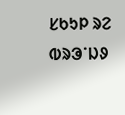ᱥᱠᱩᱞ ᱨᱮ ᱵᱨᱳᱸᱡᱽ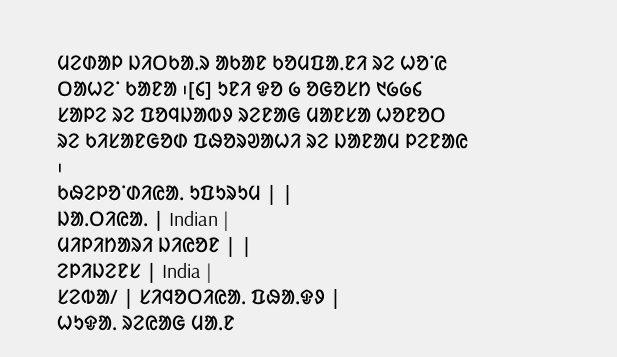ᱢᱮᱰᱟᱞ ᱡᱤᱛᱠᱟᱹᱨ ᱟᱠᱟᱱ ᱠᱚᱢᱯᱟᱹᱱᱤ ᱨᱮ ᱦᱚᱸᱭ ᱛᱟᱦᱮᱸ ᱠᱟᱱᱟ ᱾[᱔] ᱩᱱᱤ ᱫᱚ ᱙ ᱚᱜᱚᱥᱴ ᱑᱙᱙᱔ ᱥᱟᱞᱮ ᱨᱮ ᱯᱚᱧᱡᱟᱵᱽ ᱨᱮᱱᱟᱜ ᱢᱟᱱᱥᱟ ᱦᱚᱱᱚᱛ ᱨᱮ ᱠᱤᱥᱟᱱᱜᱚᱰ ᱯᱷᱚᱨᱣᱟᱦᱤ ᱨᱮ ᱡᱟᱱᱟᱢ ᱞᱮᱱᱟᱭ ᱾
ᱠᱷᱮᱞᱚᱸᱰᱤᱭᱟᱹ ᱩᱯᱩᱨᱩᱢ | |
ᱡᱟᱹᱛᱤᱭᱟᱹ | Indian |
ᱢᱤᱞᱤᱴᱟᱨᱤ ᱡᱤᱭᱚᱱ | |
ᱮᱞᱤᱡᱮᱱᱥ | India |
ᱥᱮᱵᱟ/ | ᱥᱤᱧᱚᱛᱤᱭᱟᱹ ᱯᱷᱟᱹᱫᱽ |
ᱦᱩᱫᱟᱹ ᱨᱮᱭᱟᱜ ᱢᱟᱹᱱ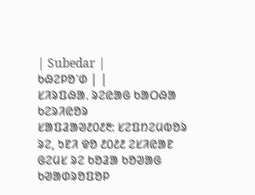| Subedar |
ᱠᱷᱮᱞᱚᱸᱰ | |
ᱥᱤᱨᱯᱷᱟᱹ ᱨᱮᱭᱟᱜ ᱠᱟᱛᱷᱟ
ᱠᱮᱨᱤᱭᱚᱨ
ᱥᱟᱯᱲᱟᱣ᱒᱐᱒᱓: ᱥᱮᱯᱴᱮᱢᱵᱚᱨ ᱨᱮ, ᱩᱱᱤ ᱫᱚ ᱒᱐᱒᱒ ᱮᱥᱤᱭᱟᱱ ᱜᱮᱢᱥ ᱨᱮ ᱠᱚᱲᱟ ᱠᱚᱣᱟᱜ ᱠᱣᱟᱰᱨᱚᱯᱚᱞ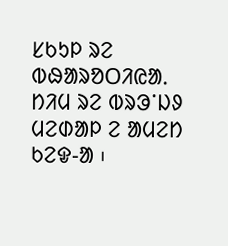ᱥᱠᱩᱞ ᱨᱮ ᱵᱷᱟᱨᱚᱛᱤᱭᱟᱹ ᱴᱤᱢ ᱨᱮ ᱵᱨᱳᱸᱡᱽ ᱢᱮᱰᱟᱞ ᱮ ᱟᱢᱮᱴ ᱠᱮᱫ-ᱟ ᱾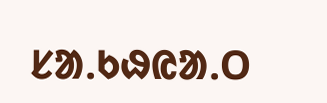ᱥᱟᱹᱠᱷᱭᱟᱹᱛ